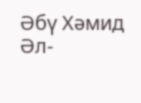Әбү Хәмид Әл-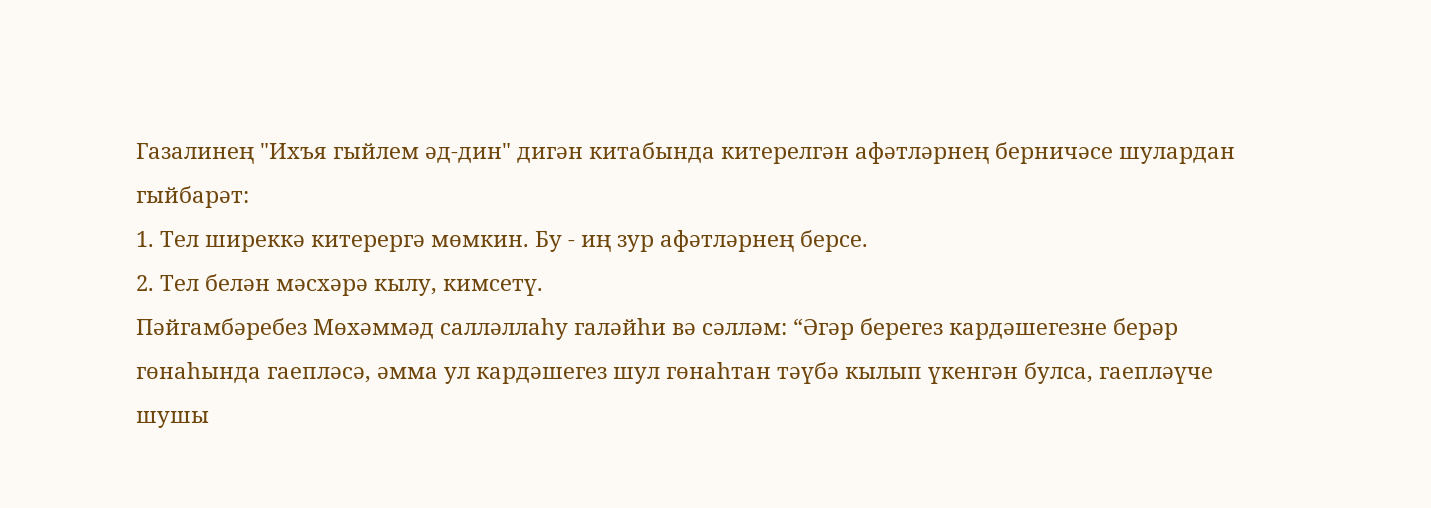Газалинең "Ихъя гыйлем әд-дин" дигән китабында китерелгән афәтләрнең берничәсе шулардан гыйбарәт:
1. Тел ширеккә китерергә мөмкин. Бу - иң зур афәтләрнең берсе.
2. Тел белән мәсхәрә кылу, кимсетү.
Пәйгамбәребез Мөхәммәд салләллаһу галәйһи вә сәлләм: “Әгәр берегез кардәшегезне берәр гөнаһында гаепләсә, әмма ул кардәшегез шул гөнаһтан тәүбә кылып үкенгән булса, гаепләүче шушы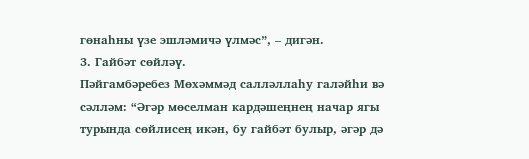гөнаһны үзе эшләмичә үлмәс”, – дигән.
3. Гайбәт сөйләү.
Пәйгамбәребез Мөхәммәд салләллаһу галәйһи вә сәлләм: “Әгәр мөселман кардәшеңнең начар ягы турында сөйлисең икән, бу гайбәт булыр, әгәр дә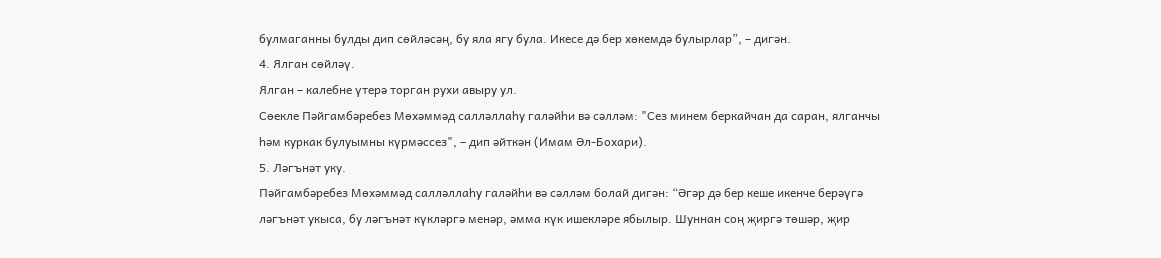булмаганны булды дип сөйләсәң, бу яла ягу була. Икесе дә бер хөкемдә булырлар”, – дигән.
4. Ялган сөйләү.
Ялган – калебне үтерә торган рухи авыру ул.
Сөекле Пәйгамбәребез Мөхәммәд салләллаһу галәйһи вә сәлләм: "Сез минем беркайчан да саран, ялганчы һәм куркак булуымны күрмәссез", – дип әйткән (Имам Әл-Бохари).
5. Ләгънәт уку.
Пәйгамбәребез Мөхәммәд салләллаһу галәйһи вә сәлләм болай дигән: “Әгәр дә бер кеше икенче берәүгә ләгънәт укыса, бу ләгънәт күкләргә менәр, әмма күк ишекләре ябылыр. Шуннан соң җиргә төшәр, җир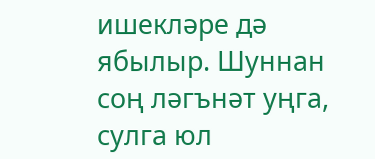ишекләре дә ябылыр. Шуннан соң ләгънәт уңга, сулга юл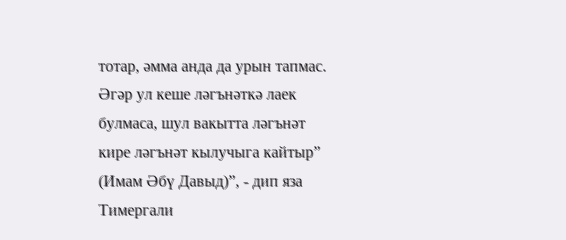тотар, әмма анда да урын тапмас. Әгәр ул кеше ләгънәткә лаек булмаса, шул вакытта ләгънәт кире ләгънәт кылучыга кайтыр” (Имам Әбү Давыд)”, - дип яза Тимергали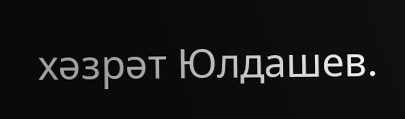хәзрәт Юлдашев.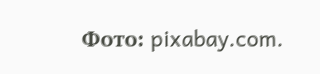Фото: pixabay.com.